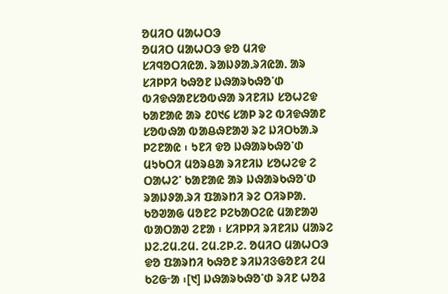ᱚᱢᱤᱛ ᱢᱟᱦᱛᱳ
ᱚᱢᱤᱛ ᱢᱟᱦᱛᱳ ᱫᱚ ᱢᱤᱫ ᱥᱤᱧᱚᱛᱤᱭᱟᱹ ᱨᱟᱡᱽᱟᱹᱨᱤᱭᱟᱹ ᱟᱨ ᱥᱤᱞᱞᱤ ᱠᱷᱚᱱ ᱡᱷᱟᱨᱠᱷᱚᱸᱰ ᱵᱤᱫᱷᱟᱱᱥᱚᱵᱷᱟ ᱨᱤᱱᱤᱡ ᱥᱚᱦᱮᱫ ᱠᱟᱱᱟᱭ ᱟᱨ ᱒᱐᱑᱔ ᱥᱟᱞ ᱨᱮ ᱵᱤᱫᱷᱟᱱ ᱥᱚᱵᱷᱟ ᱵᱟᱪᱷᱱᱟᱣ ᱨᱮ ᱡᱤᱛᱠᱟᱹᱨ ᱞᱮᱱᱟᱭ ᱾ ᱩᱱᱤ ᱫᱚ ᱡᱷᱟᱨᱠᱷᱚᱸᱰ ᱢᱩᱠᱛᱤ ᱢᱚᱨᱪᱟ ᱨᱤᱱᱤᱡ ᱥᱚᱦᱮᱫ ᱮ ᱛᱟᱦᱮᱸ ᱠᱟᱱᱟᱭ ᱟᱨ ᱡᱷᱟᱨᱠᱷᱚᱸᱰ ᱨᱟᱡᱽᱟᱹᱨᱤ ᱯᱟᱨᱴᱤ ᱨᱮ ᱛᱤᱨᱞᱟᱹ ᱠᱚᱣᱟᱜ ᱢᱚᱱᱮ ᱞᱮᱠᱟᱛᱮᱭ ᱢᱟᱱᱟᱣ ᱵᱟᱛᱟᱣ ᱮᱱᱟ ᱾ ᱥᱤᱞᱞᱤ ᱨᱤᱱᱤᱡ ᱢᱟᱨᱮ ᱡᱮ.ᱮᱢ.ᱮᱢ. ᱮᱢ.ᱮᱞ.ᱮ. ᱚᱢᱤᱛ ᱢᱟᱦᱛᱳ ᱫᱚ ᱯᱟᱨᱴᱤ ᱠᱷᱚᱱ ᱨᱤᱡᱤᱝᱜᱚᱱᱤ ᱮᱢ ᱠᱮᱜᱼᱟ ᱾[᱑] ᱡᱷᱟᱨᱠᱷᱚᱸᱰ ᱨᱤᱱ ᱦᱚᱲ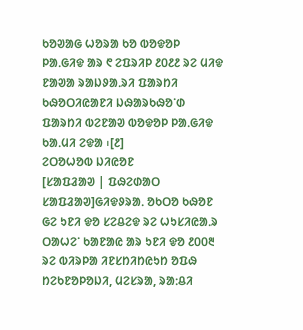ᱠᱚᱣᱟᱜ ᱦᱚᱨᱟ ᱠᱚ ᱵᱚᱫᱚᱞ ᱞᱟᱹᱜᱤᱫ ᱟᱨ ᱖ ᱮᱯᱨᱤᱞ ᱒᱐᱒᱒ ᱨᱮ ᱢᱤᱫ ᱱᱟᱣᱟ ᱨᱟᱡᱽᱟᱹᱨᱤ ᱯᱟᱨᱴᱤ ᱠᱷᱚᱛᱤᱭᱟᱱᱤ ᱡᱷᱟᱨᱠᱷᱚᱸᱰ ᱯᱟᱨᱴᱤ ᱵᱮᱱᱟᱣ ᱵᱚᱫᱚᱞ ᱞᱟᱹᱜᱤᱫ ᱠᱟᱹᱢᱤ ᱮᱫᱟ ᱾[᱒]
ᱮᱛᱚᱦᱚᱵ ᱡᱤᱭᱚᱱ
[ᱥᱟᱯᱲᱟᱣ | ᱯᱷᱮᱰᱟᱛ ᱥᱟᱯᱲᱟᱣ]ᱜᱤᱫᱽᱨᱟᱹ ᱚᱠᱛᱚ ᱠᱷᱚᱱ ᱜᱮ ᱩᱱᱤ ᱫᱚ ᱥᱮᱪᱮᱫ ᱨᱮ ᱦᱩᱥᱤᱭᱟᱹᱨ ᱛᱟᱦᱮᱸ ᱠᱟᱱᱟᱭ ᱟᱨ ᱩᱱᱤ ᱫᱚ ᱒᱐᱐᱓ ᱨᱮ ᱵᱤᱨᱞᱟ ᱤᱱᱥᱴᱤᱴᱭᱩᱴ ᱚᱯᱷ ᱴᱮᱠᱱᱚᱞᱚᱡᱤ, ᱢᱮᱥᱨᱟ, ᱨᱟᱺᱪᱤ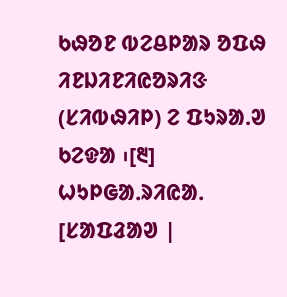ᱠᱷᱚᱱ ᱵᱮᱪᱞᱟᱨ ᱚᱯᱷ ᱤᱱᱡᱤᱱᱤᱭᱚᱨᱤᱝ (ᱥᱤᱵᱷᱤᱞ) ᱮ ᱯᱩᱨᱟᱹᱣ ᱠᱮᱫᱟ ᱾[᱓]
ᱦᱩᱞᱜᱟᱹᱨᱤᱭᱟᱹ
[ᱥᱟᱯᱲᱟᱣ |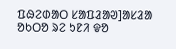ᱯᱷᱮᱰᱟᱛ ᱥᱟᱯᱲᱟᱣ]ᱟᱥᱲᱟ ᱚᱠᱛᱚ ᱨᱮ ᱩᱱᱤ ᱫᱚ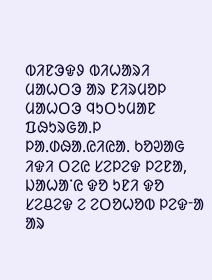ᱵᱤᱱᱳᱫᱽ ᱵᱤᱦᱟᱨᱤ ᱢᱟᱦᱛᱳ ᱟᱨ ᱱᱤᱨᱢᱚᱞ ᱢᱟᱦᱛᱳ ᱧᱩᱛᱩᱢᱟᱱ ᱯᱷᱩᱨᱜᱟᱹᱞ ᱞᱟᱹᱰᱷᱟᱹᱭᱤᱭᱟᱹ ᱠᱚᱣᱟᱜ ᱤᱫᱤ ᱛᱮᱭ ᱥᱮᱞᱮᱫ ᱞᱮᱱᱟ, ᱡᱟᱦᱟᱸᱭ ᱫᱚ ᱩᱱᱤ ᱫᱚ ᱥᱮᱪᱮᱫ ᱮ ᱮᱛᱚᱦᱚᱵ ᱞᱮᱫᱼᱟ ᱟᱨ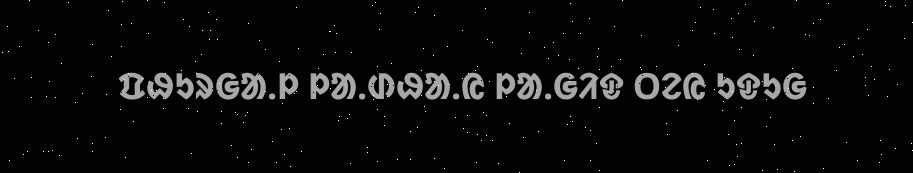ᱯᱷᱩᱨᱜᱟᱹᱞ ᱞᱟᱹᱰᱷᱟᱹᱭ ᱞᱟᱹᱜᱤᱫ ᱛᱮᱭ ᱩᱫᱩᱜ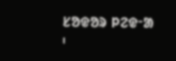ᱥᱚᱫᱚᱨ ᱞᱮᱫᱼᱟ ᱾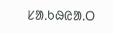ᱥᱟᱹᱠᱷᱭᱟᱹᱛ